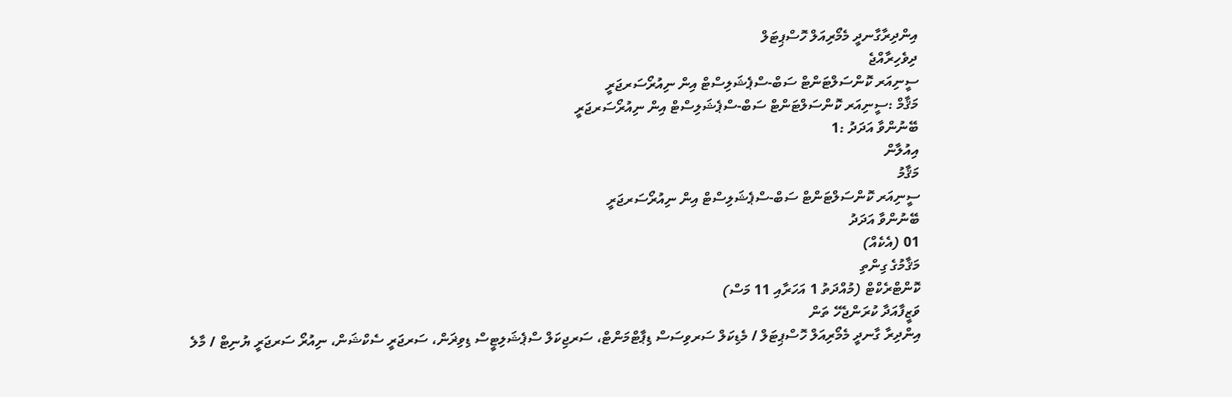އިންދިރާގާނދީ މެމޯރިއަލް ހޮސްޕިޓަލް
ދިވެހިރާއްޖެ
ސީނިއަރ ކޮންސަލްޓަންޓް ސަބް-ސްޕެޝަލިސްޓް އިން ނިއުރޯސަރޖަރީ
މަޤާމް :ސީނިއަރ ކޮންސަލްޓަންޓް ސަބް-ސްޕެޝަލިސްޓް އިން ނިއުރޯސަރޖަރީ
ބޭނުންވާ އަދަދު :1
އިއުލާން
މަޤާމު
ސީނިއަރ ކޮންސަލްޓަންޓް ސަބް-ސްޕެޝަލިސްޓް އިން ނިއުރޯސަރޖަރީ
ބޭނުންވާ އަދަދު
01 (އެކެއް)
މަޤާމުގެ ގިންތި
ކޮންޓްރެކްޓް (މުއްދަތު 1 އަހަރާއި 11 މަސް)
ވަޒީފާއަދާ ކުރަންޖެހޭ ތަން
އިންދިރާ ގާނދީ މެމޯރިއަލް ހޮސްޕިޓަލް / މެޑިކަލް ސަރވިސަސް ޑިޕާޓްމަންޓް، ސަރޖިކަލް ސްޕެޝަލިޓީސް ޑިވިޜަން، ސަރޖަރީ ސެކްޝަން، ނިއުރޯ ސަރޖަރީ ޔުނިޓް / މާލެ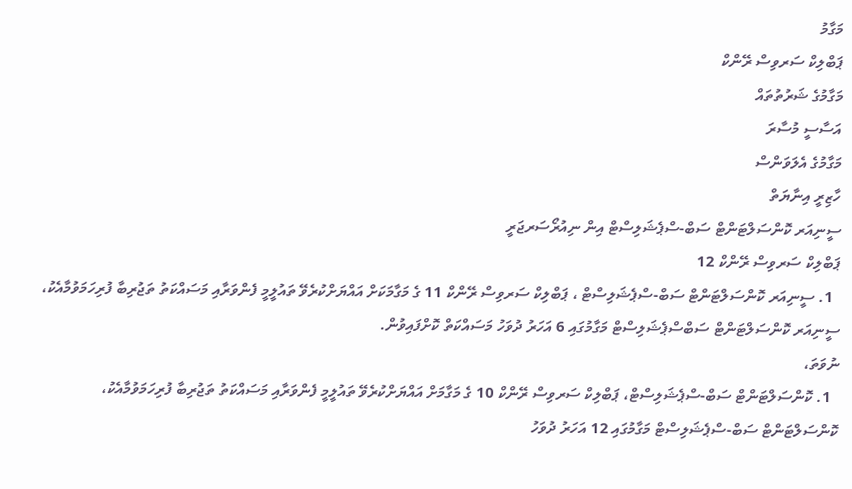މަގާމު
ޕަބްލިކް ސަރވިސް ރޭންކް
މަގާމުގެ ޝަރުތުތައް
އަސާސީ މުސާރަ
މަގާމުގެ އެލަވަންސް
ހާޒިރީ އިނާޔަތް
ސީނިއަރ ކޮންސަލްޓަންޓް ސަބް-ސްޕެޝަލިސްޓް އިން ނިއުރޯސަރޖަރީ
ޕަބްލިކް ސަރވިސް ރޭންކް 12
  1. ސީނިއަރ ކޮންސަލްޓަންޓް ސަބް-ސްޕެޝަލިސްޓް ، ޕަބްލިކް ސަރވިސް ރޭންކް 11 ގެ މަގާމަކަށް އައްޔަށްކުރެވޭ ތައުލީމީ ފެންވަރާއި މަސައްކަތު ތަޖުރިބާ ފުރިހަމަވުމާއެކު، ސީނިއަރ ކޮންސަލްޓަންޓް ސަބްސްޕެޝަލިސްޓް މަގާމުގައި 6 އަހަރު ދުވަހު މަސައްކަތް ކޮށްފައިވުން.
ނުވަތަ،
  1. ކޮންސަލްޓަންޓް ސަބް-ސްޕެޝަލިސްޓް، ޕަބްލިކް ސަރވިސް ރޭންކް 10 ގެ މަގާމަށް އައްޔަށްކުރެވޭ ތައުލީމީ ފެންވަރާއި މަސައްކަތު ތަޖުރިބާ ފުރިހަމަވުމާއެކު، ކޮންސަލްޓަންޓް ސަބް-ސްޕެޝަލިސްޓް މަގާމުގައި 12 އަހަރު ދުވަހު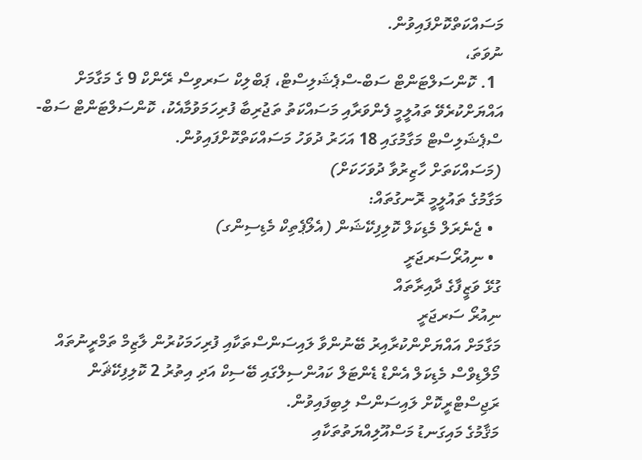މަސައްކަތްކޮށްފައިވުން.
ނުވަތަ،
  1. ކޮންސަލްޓަންޓް ސަބް-ސްޕެޝަލިސްޓް، ޕަބްލިކް ސަރވިސް ރޭންކް 9 ގެ މަގާމަށް އައްޔަށްކުރެވޭ ތައުލީމީ ފެންވަރާއި މަސައްކަތު ތަޖުރިބާ ފުރިހަމަވުމާއެކު، ކޮންސަލްޓަންޓް ސަބް-ސްޕެޝަލިސްޓް މަގާމުގައި 18 އަހަރު ދުވަހު މަސައްކަތްކޮށްފައިވުން.
(މަސައްކަތަށް ހާޒިރުވާ ދުވަހަކަށް)
މަގާމުގެ ތައުލީމީ ރޮނގުތައް:
  • ޖެނެރަލް މެޑިކަލް ކޮލިފިކޭޝަން (އެލޯޕެތިކް މެޑިސިންގ)
  • ނިއުރޯސަރޖަރީ
ގުޅޭ ވަޒީފާގެ ދާއިރާތައް
ނިއުރޯ ސަރޖަރީ
މަގާމަށް އައްޔަށްންކުރާއިރު ބޭނުންވާ ލައިސަންސްތަކާއި ފުރިހަމަކުރުން ލާޒިމް ތަމްރީނުތައް
މޯލްޑިވްސް މެޑިކަލް އެންޑް ޑެންޓަލް ކައުންސިލްގައި ބޭސިކް އަދި އިތުރު 2 ކޮލިފިކޭޘަން ރަޖިސްޓްރީކޮށް ލައިސަންސް ލިބިފައިވުން.
މަޤާމުގެ މައިގަނޑު މަސްއޫލިއްޔަތުތަކާއި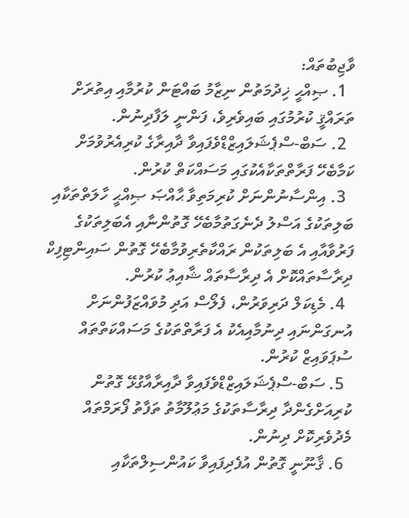ވާޖިބުތައް:
  1. ޞިއްޙީ ޚިދުމަތުން ނިޒާމު ބައްޓަން ކުރުމާއި އިތުރަށް ތަރައްޤީ ކުރުމުގައި ބައިވެރިވެ، ފަންނީ ލަފާދިނުން.
  2. ސަބް-ސްޕެޝަލައިޒްޑްވެފައިވާ ދާއިރާގެ ކުރިއެރުވުމަށް ކަމާބެހޭ ފަރާތްތަކާއެކުގައި މަސައްކަތް ކުރުން.
  3. އިންސާނުންނަށް ކުރިމަތިވާ ޙާއްޞަ ޞިއްޙީ ހާލަތްތަކާއި ބަލިތަކުގެ އަސްލު ދެނެގަތުމާބެހޭ ގޮތުންނާއި އެބަލިތަކުގެ ފަރުވާއާއި އެ ބަލިތަކުން ރައްކާތެރިވުމާބެހޭ ގޮތުން ސައިންޓިފިކް ދިރާސާތައްކޮށް އެ ދިރާސާތައް ޝާއިޢު ކުރުން.
  4. މެޑިކަލް ދަރިވަރުން، ފެލޯސް އަދި މުވައްޒަފުންނަށް އުނގަންނައި ދިނުމާއިއެކު އެ ފަރާތްތަކުގެ މަސައްކަތްތައް ސުޕަވައިޒް ކުރުން.
  5. ސަބް-ސްޕެޝަލައިޒްޑްވެފައިވާ ދާއިރާއާގުޅޭ ގޮތުން ކުރިއަށްގެންދާ ދިރާސާތަކުގެ މަޢުލޫމާތު ތަފާތު ފޯރަމްތައް މެދުވެރިކޮށް ދިނުން.
  6. ޤާނޫނީ ގޮތުން އުފެދިފައިވާ ކައުންސިލްތަކާއި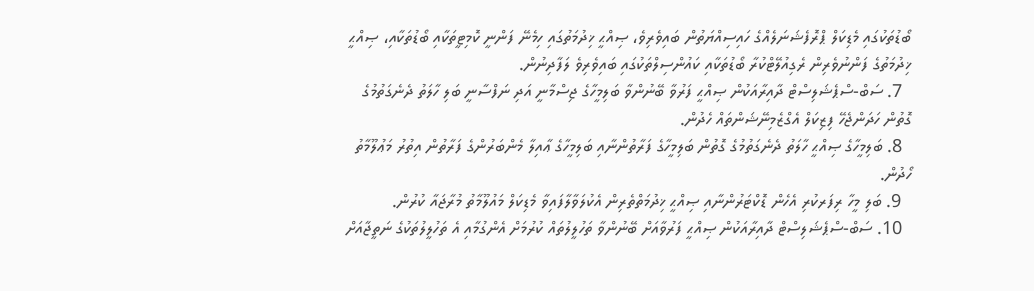ބޯޑުތަކުގައި މެޑިކަލް ޕްރޮފެޝަނަލެއްގެ ހައިސިއްޔަތުން ބައިވެރިވެ، ޞިއްޙީ ޚިދުމަތުގައި ހިމެނޭ ފަންނީ ކޮމިޓީތަކާއި ބޯޑުތަކާއި، ޞިއްޙީ ޚިދުމަތުގެ ފަންނުވެރިން ރެގިއުލޭޓްކުރާ ބޯޑުތަކާއި ކައުންސިލްތަކުގައި ބައިވެރިވެ ލަފާދިނުން.
  7. ސަބް-ސްޕެޝަލިސްޓް ދާއިރާއަކުން ޞިއްޙީ ފަރުވާ ބޭނުންވާ ބަލިމީހާގެ ޖިސްމާނީ އަދި ނަފްސާނީ ބަލި ހާލަތު ދެނެގަތުމުގެ ގޮތުން ހަދަންޖެހޭ ފިޒިކަލް އެގްޒެމިނޭޝަންތައް ހެދުން.
  8. ބަލިމީހާގެ ޞިއްޙީ ހާލަތު ދެނެގަތުމުގެ ގޮތުން ބަލިމީހާގެ ފަރާތުންނާއި ބަލިމީހާގެ ޢާއިލާ މެންބަރުންގެ ފަރާތުން އިތުރު މަޢުލޫމާތު ހޯދުން.
  9. ބަލި މީހާ ރިފަރކުރި އެހެން ޑޮކްޓަރުންނާއި ޞިއްޙީ ޚިދުމަތްތެރިން އެކުލަވާލާފައިވާ މެޑިކަލް މައުލޫމާތު މުރާޖައާ ކުރުން.
  10. ސަބް-ސްޕެޝަލިސްޓް ދާއިރާއަކުން ޞިއްޙީ ފަރުވާއަށް ބޭނުންވާ ތަހުލީލުތައް ކުރުމަށް އެންގުމާއި އެ ތަހުލީލުތަކުގެ ނަތީޖާއަށް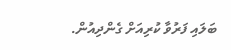ބަލައި ފަރުވާ ކުރިއަށް ގެންދިއުން.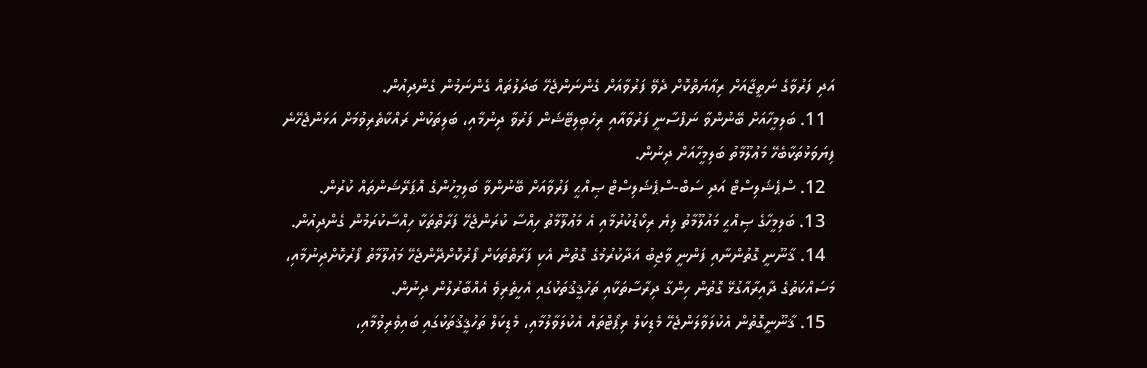އަދި ފަރުވާގެ ނަތީޖާއަށް ރިޢާޔަތްކޮށް ދެވޭ ފަރުވާއަށް ގެންނަންޖެހޭ ބަދަލުތައް ގެންނަމުން ގެންދިއުން.
  11. ބަލިމީހާއަށް ބޭނުންވާ ނަފްސާނީ ފަރުވާއާއި ރިހެބިލިޓޭޝަން ފަރުވާ ދިނުމާއި، ބަލިތަކުން ރައްކާތެރިވުމަށް އަޅަންޖެހޭނެ ފިޔަވަޅުތަކާބެހޭ މަޢުލޫމާތު ބަލިމީހާއަށް ދިނުން.
  12. ސްޕެޝަލިސްޓް އަދި ސަބް-ސްޕެޝަލިސްޓް ޞިއްޙީ ފަރުވާއަށް ބޭނުންވާ ބަލިމީހުންގެ އޮޕަރޭޝަންތައް ކުރުން.
  13. ބަލިމީހާގެ ޞިއްޙީ މައުލޫމާތު ލިޔެ ރިކޯޑުކުރުމާއި އެ މަޢުލޫމާތު ހިއްސާ ކުރަންޖެހޭ ފަރާތްތަކާ ހިއްސާކުރަމުން ގެންދިއުން.
  14. ޤާނޫނީ ގޮތުންނާއި ފަންނީ ވާޖިބު އަދާކުރުމުގެ ގޮތުން އެކި ފަރާތްތަކަށް ފޯރުކޮށްދޭންޖެހޭ މަޢުލޫމާތު ފޯރުކޮށްދިނުމާއި، މަސައްކަތުގެ ދާއިރާއާގުޅޭ ގޮތުން ހިންގާ ދިރާސާތަކާއި ތަހުޤީޤުތަކުގައި އެހީތެރިވެ އެއްބާރުލުން ދިނުން.
  15. ޤާނޫނީގޮތުން އެކުލަވާލަންޖެހޭ މެޑިކަލް ރިޕޯޓްތައް އެކުލަވާލުމާއި، މެޑިކަލް ތަހުޤީޤުތަކުގައި ބައިވެރިވުމާއި،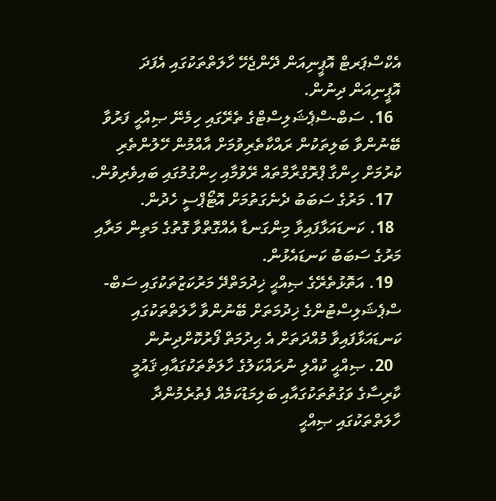އެކްސްޕަރޓް އޮޕީނިއަން ދޭންޖެހޭ ހާލަތްތަކުގައި އެފަދަ އޮޕީނިއަން ދިނުން.
  16. ސަބް-ސްޕެޝަލިސްޓްގެ ތެރޭގައި ހިމެނޭ ޞިއްޙީ ފަރުވާ ބޭނުންވާ ބަލިތަކުން ރައްކާތެރިވުމަށް އާއްމުން ހޭލުންތެރި ކުރުމަށް ހިންގާ ޕްރޮގްރާމްތައް ރޭވުމާއި ހިންގުމުގައި ބައިވެރިވުން.
  17. މަރުގެ ސަބަބު ދެނެގަތުމަށް އޮޓޯޕްސީ ހެދުން.
  18. ކަނޑައަޅާފައިވާ މިންގަނޑާ އެއްގޮތްވާ ގޮތުގެ މަތިން މަރާއި މަރުގެ ސަބަބު ކަނޑައެޅުން.
  19. އަތޮޅުތެރޭގެ ޞިއްޙީ ޚިދުމަތްދޭ މަރުކަޒުތަކުގައި ސަބް-ސްޕެޝަލިސްޓުންގެ ޚިދުމަތަށް ބޭނުންވާ ހާލަތްތަކުގައި ކަނޑައަޅާފައިވާ މުއްދަތަށް އެ ޙިދުމަތް ފޯރުކޮށްދިނުން
  20. ޞިއްޙީ ކުއްލި ނުރައްކަލުގެ ހާލަތްތަކުގައާއި ޤައުމީ ކާރިސާގެ ވަގުތުތަކުގައާއި ބަލިމަޑުކަމެއް ފެތުރެމުންދާ ހާލަތްތަކުގައި ޞިއްޙީ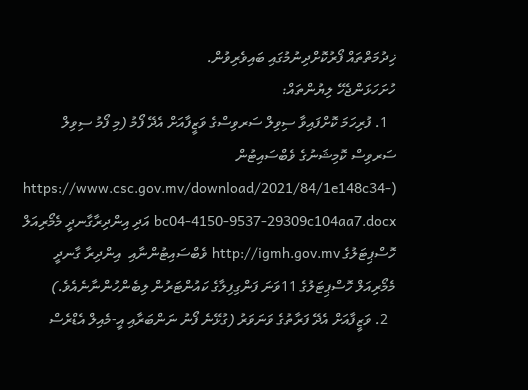ޚިދުމަތްތައް ފޯރުކޮށްދިނުމުގައި ބައިވެރިވުން.
ހުށަހަޅަންޖެހޭ ލިޔުންތައް:
  1. ފުރިހަމަ ކޮށްފައިވާ ސިވިލް ސަރވިސްގެ ވަޒީފާއަށް އެދޭ ފޯމު (މި ފޯމު ސިވިލް ސަރވިސް ކޮމިޝަނުގެ ވެބްސައިޓުން (https://www.csc.gov.mv/download/2021/84/1e148c34-bc04-4150-9537-29309c104aa7.docx އަދި އިންދިރާގާނދީ މެމޯރިއަލް ހޮސްޕިޓަލުގެ http://igmh.gov.mv ވެބްސައިޓުންނާއި  އިންދިރާ ގާނދީ މެމޯރިއަލް ހޮސްޕިޓަލުގެ 11ވަނަ ފަންގިފިލާގެ ކައުންޓަރުން ލިބެންހުންނާނެއެވެ.)
  2. ވަޒީފާއަށް އެދޭ ފަރާތުގެ ވަނަވަރު (ގުޅޭނެ ފޯނު ނަންބަރާއި އީ-މެއިލް އެޑްރެސް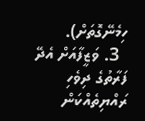ހިމެނޭގޮތަށް).
  3. ވަޒީފާއަށް އެދޭ ފަރާތުގެ ދިވެހި ރައްޔިތެއްކަން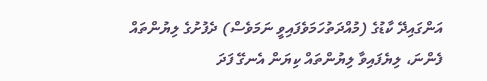އަންގައިދޭ ކާޑުގެ (މުއްދަތުހަމަވެފައިވީ ނަމަވެސް) ދެފުށުގެ ލިޔުންތައް ފެންނަ، ލިޔެފައިވާ ލިޔުންތައް ކިޔަން އެނގޭ ފަދަ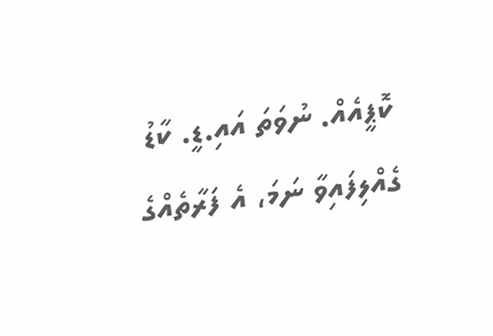ކޮޕީއެއް. ނުވަތަ އައި.ޑީ. ކާޑު ގެއްލިފައިވާ ނަމަ، އެ ފަރާތެއްގެ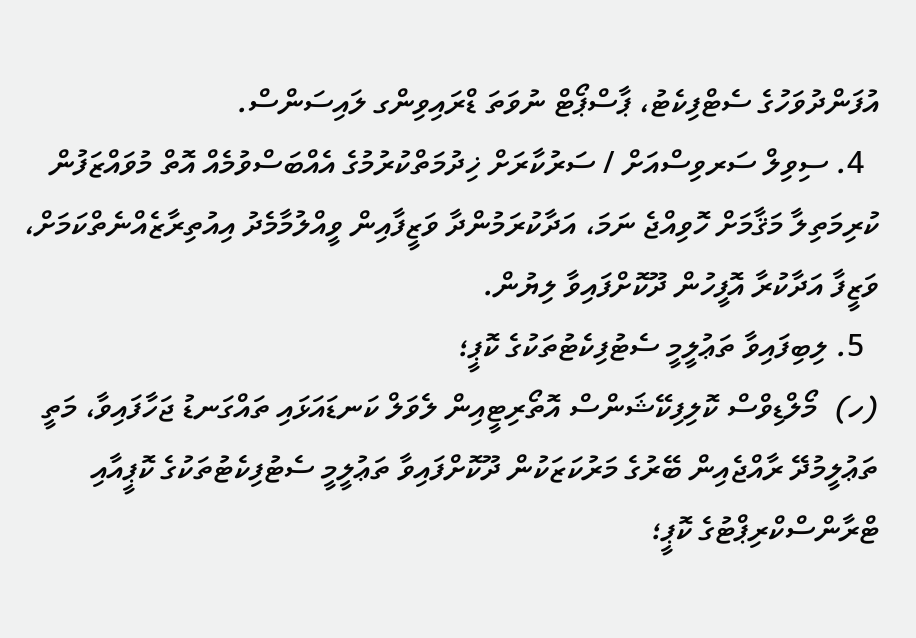އުފަންދުވަހުގެ ސެޓްފިކެޓު، ޕާސްޕޯޓް ނުވަތަ ޑްރައިވިންގ ލައިސަންސް.
  4. ސިވިލް ސަރވިސްއަށް / ސަރުކާރަށް ޚިދުމަތްކުރުމުގެ އެއްބަސްވުމެއް އޮތް މުވައްޒަފުން ކުރިމަތިލާ މަޤާމަށް ހޮވިއްޖެ ނަމަ، އަދާކުރަމުންދާ ވަޒީފާއިން ވީއްލުމާމެދު އިއުތިރާޒެއްނެތްކަމަށް، ވަޒީފާ އަދާކުރާ އޮފީހުން ދޫކޮށްފައިވާ ލިޔުން.
  5. ލިބިފައިވާ ތަޢުލީމީ ސެޓުފިކެޓުތަކުގެ ކޮޕީ؛
(ހ)  މޯލްޑިވްސް ކޮލިފިކޭޝަންސް އޮތޯރިޓީއިން ލެވަލް ކަނޑައަޅައި ތައްގަނޑު ޖަހާފައިވާ، މަތީ ތަޢުލީމުދޭ ރާއްޖެއިން ބޭރުގެ މަރުކަޒަކުން ދޫކޮށްފައިވާ ތަޢުލީމީ ސެޓުފިކެޓުތަކުގެ ކޮޕީއާއި ޓްރާންސްކްރިޕްޓުގެ ކޮޕީ؛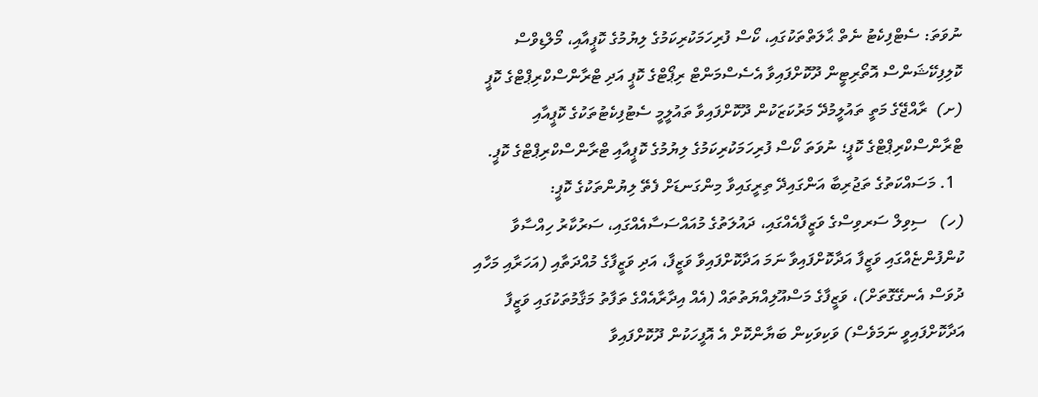ނުވަތަ: ސެޓްފިކެޓު ނެތް ޙާލަތްތަކުގައި، ކޯސް ފުރިހަމަކުރިކަމުގެ ލިޔުމުގެ ކޮޕީއާއި، މޯލްޑިވްސް ކޮލިފިކޭޝަންސް އޮތޯރިޓީން ދޫކޮށްފައިވާ އެސެސްމަންޓް ރިޕޯޓްގެ ކޮޕީ އަދި ޓްރާންސްކްރިޕްޓްގެ ކޮޕީ
(ށ)  ރާއްޖޭގެ މަތީ ތައުލީމުދޭ މަރުކަޒަކުން ދޫކޮށްފައިވާ ތައުލީމީ ސެޓުފިކެޓުތަކުގެ ކޮޕީއާއި ޓްރާންސްކްރިޕްޓްގެ ކޮޕީ؛ ނުވަތަ ކޯސް ފުރިހަމަކުރިކަމުގެ ލިޔުމުގެ ކޮޕީއާއި ޓްރާންސްކްރިޕްޓްގެ ކޮޕީ.
  1. މަސައްކަތުގެ ތަޖުރިބާ އަންގައިދޭ ތިރީގައިވާ މިންގަނޑަށް ފެތޭ ލިޔުންތަކުގެ ކޮޕީ:
(ހ)   ސިވިލް ސަރވިސްގެ ވަޒީފާއެއްގައި، ދައުލަތުގެ މުއައްސަސާއެއްގައި، ސަރުކާރު ހިއްސާވާ ކުންފުންޏެއްގައި ވަޒީފާ އަދާކޮށްފައިވާ ނަމަ އަދާކޮށްފައިވާ ވަޒީފާ، އަދި ވަޒީފާގެ މުއްދަތާއި (އަހަރާއި މަހާއި ދުވަސް އެނގޭގޮތަށް)، ވަޒީފާގެ މަސްއޫލިއްޔަތުތައް (އެއް އިދާރާއެއްގެ ތަފާތު މަޤާމުތަކުގައި ވަޒީފާ އަދާކޮށްފައިވީ ނަމަވެސް) ވަކިވަކިން ބަޔާންކޮށް އެ އޮފީހަކުން ދޫކޮށްފައިވާ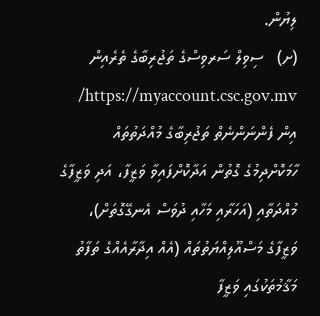ލިޔުން.
(ށ)   ސިވިލް ސަރވިސްގެ ތަޖުރިބާގެ ތެރެއިން https://myaccount.csc.gov.mv/ އިން ފެންނަންނެތް ތަޖުރިބާގެ މުއްދަތުތައް ހާމަކޮށްދިމުގެ ގޮތުން އަދާކޮށްފައިވާ ވަޒީފާ، އަދި ވަޒީފާގެ މުއްދަތާއި (އަހަރާއި މަހާއި ދުވަސް އެނގޭގޮތަށް)، ވަޒީފާގެ މަސްއޫލިއްޔަތުތައް (އެއް އިދާރާއެއްގެ ތަފާތު މަޤާމުތަކުގައި ވަޒީފާ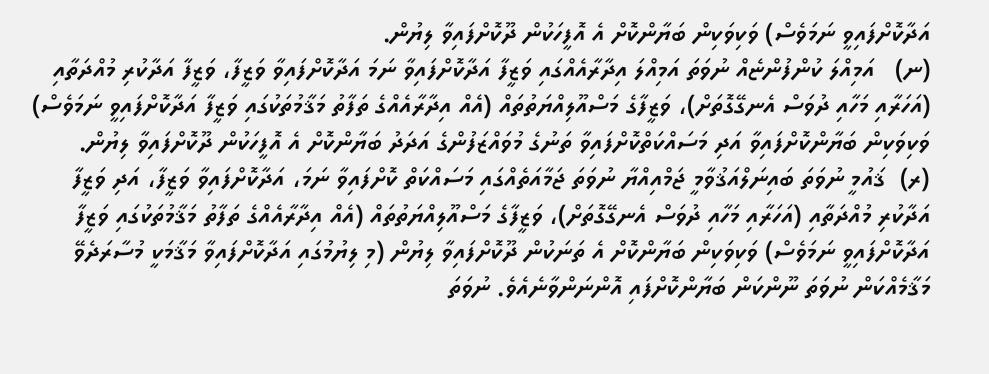އަދާކޮށްފައިވީ ނަމަވެސް) ވަކިވަކިން ބަޔާންކޮށް އެ އޮފީހަކުން ދޫކޮށްފައިވާ ލިޔުން.
(ނ)   އަމިއްލަ ކުންފުންޏެއް ނުވަތަ އަމިއްލަ އިދާރާއެއްގައި ވަޒީފާ އަދާކޮށްފައިވާ ނަމަ އަދާކޮށްފައިވާ ވަޒީފާ، ވަޒީފާ އަދާކުރި މުއްދަތާއި (އަހަރާއި މަހާއި ދުވަސް އެނގޭގޮތަށް)، ވަޒީފާގެ މަސްއޫލިއްޔަތުތައް (އެއް އިދާރާއެއްގެ ތަފާތު މަޤާމުތަކުގައި ވަޒީފާ އަދާކޮށްފައިވީ ނަމަވެސް) ވަކިވަކިން ބަޔާންކޮށްފައިވާ އަދި މަސައްކަތްކޮށްފައިވާ ތަނުގެ މުވައްޒަފުންގެ އަދަދު ބަޔާންކޮށް އެ އޮފީހަކުން ދޫކޮށްފައިވާ ލިޔުން.
(ރ)  ޤައުމީ ނުވަތަ ބައިނަލްއަޤުވާމީ ޖަމްއިއްޔާ ނުވަތަ ޖަމާއަތެއްގައި މަސައްކަތް ކޮށްފައިވާ ނަމަ، އަދާކޮށްފައިވާ ވަޒީފާ، އަދި ވަޒީފާ އަދާކުރި މުއްދަތާއި (އަހަރާއި މަހާއި ދުވަސް އެނގޭގޮތަށް)، ވަޒީފާގެ މަސްއޫލިއްޔަތުތައް (އެއް އިދާރާއެއްގެ ތަފާތު މަޤާމުތަކުގައި ވަޒީފާ އަދާކޮށްފައިވީ ނަމަވެސް) ވަކިވަކިން ބަޔާންކޮށް އެ ތަނަކުން ދޫކޮށްފައިވާ ލިޔުން (މި ލިޔުމުގައި އަދާކޮށްފައިވާ މަޤާމަކީ މުސާރަދެވޭ މަޤާމެއްކަން ނުވަތަ ނޫންކަން ބަޔާންކޮށްފައި އޮންނަންވާނެއެވެ. ނުވަތަ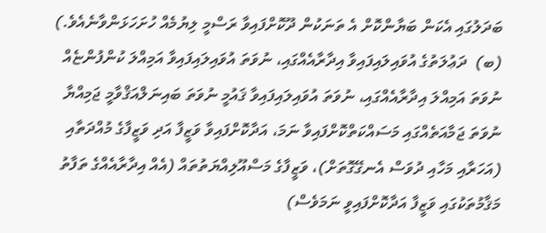ބަދަލުގައި އެކަން ބަޔާންކޮށް އެ ތަނަކުން ދޫކޮށްފައިވާ ރަސްމީ ލިޔުމެއް ހުށަހަޅަންވާނެއެވެ.)
(ބ)  ދަޢުލަތުގެ އުވައިލައިފައިވާ އިދާރާއެއްގައި، ނުވަތަ އުވައިލައިފައިވާ އަމިއްލަ ކުންފުންޏެއް ނުވަތަ އަމިއްލަ އިދާރާއެއްގައި، ނުވަތަ އުވައިލައިފައިވާ ޤައުމީ ނުވަތަ ބައިނަލްއަޤްވާމީ ޖަމިއްޔާ ނުވަތަ ޖަމާއަތެއްގައި މަސައްކަތްކޮށްފައިވާ ނަމަ، އަދާކޮށްފައިވާ ވަޒީފާ އަދި ވަޒީފާގެ މުއްދަތާއި (އަހަރާއި މަހާއި ދުވަސް އެނގޭގޮތަށް)، ވަޒީފާގެ މަސްއޫލިއްޔަތުތައް (އެއް އިދާރާއެއްގެ ތަފާތު މަޤާމުތަކުގައި ވަޒީފާ އަދާކޮށްފައިވީ ނަމަވެސް)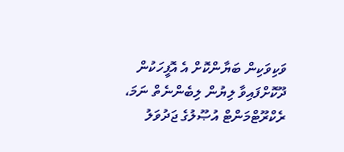ވަކިވަކިން ބަޔާންކޮށް އެ އޮފީހަކުން ދޫކޮށްފައިވާ ލިޔުން ލިބެންނެތް ނަމަ، ރެކްރޫޓްމަންޓް އުޞޫލުގެ ޖަދުވަލު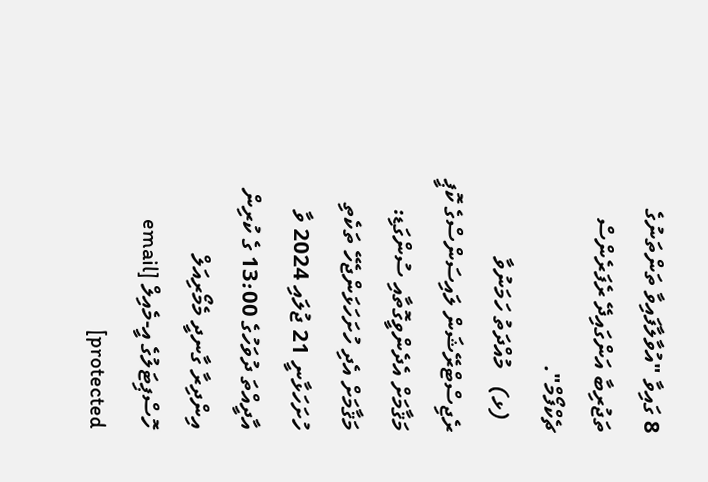8 ގައިވާ "އުވާލާފައިވާ ތަންތަނުގެ ތަޖުރިބާ އަންގައިދޭ ރެފަރެންސް ޗެކްފޯމް".
  (ޅ)   މުއްދަތު ހަމަނުވާ ރެޖިސްޓްރޭޝަން ލައިސަންސްގެ ކޮޕީ
މަޤާމަށް އެދެންވީގޮތާއި ސުންގަޑި:
މަޤާމަށް އެދި ހުށަހަޅަންޖެހޭ ތަކެތި ހުށަހަޅާނީ 21 ޖުލައި 2024 ވާ އާދީއްތަ ދުވަހުގެ 13:00 ގެ ކުރިން އިންދިރާ ގާނދީ މެމޯރިއަލް ހޮސްޕިޓަލުގެ އީ-މެއިލް [email protected]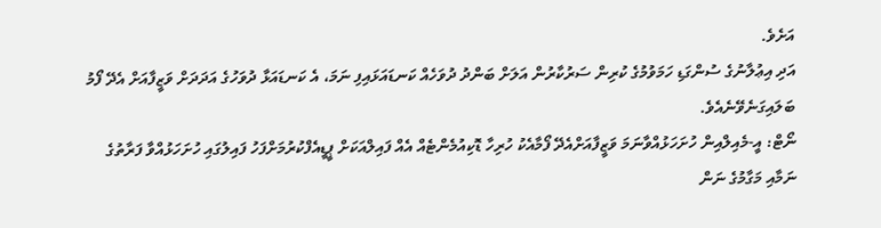އަށެވެ.
އަދި އިޢުލާނުގެ ސުންގަޑި ހަމަވުމުގެ ކުރިން ސަރުކާރުން އަލަށް ބަންދު ދުވަހެއް ކަނޑައަޅައިފި ނަމަ، އެ ކަނޑައަޅާ ދުވަހުގެ އަދަދަށް ވަޒީފާއަށް އެދޭ ފޯމު ބަލައިގަނެވޭނެއެވެ.
ނޯޓް: އީ-މެއިލްއިން ހުށަހަޅުއްވާނަމަ ވަޒީފާއަށްއެދޭ ފޯމާއެކު ހުރިހާ ޑޮކިއުމެންޓެއް އެއް ފައިލްއަކަށް ޕީޑީއެފްކުރުމަށްފަހު ފައިލުގައި ހުށަހަޅުއްވާ ފަރާތުގެ ނަމާއި މަގާމުގެ ނަން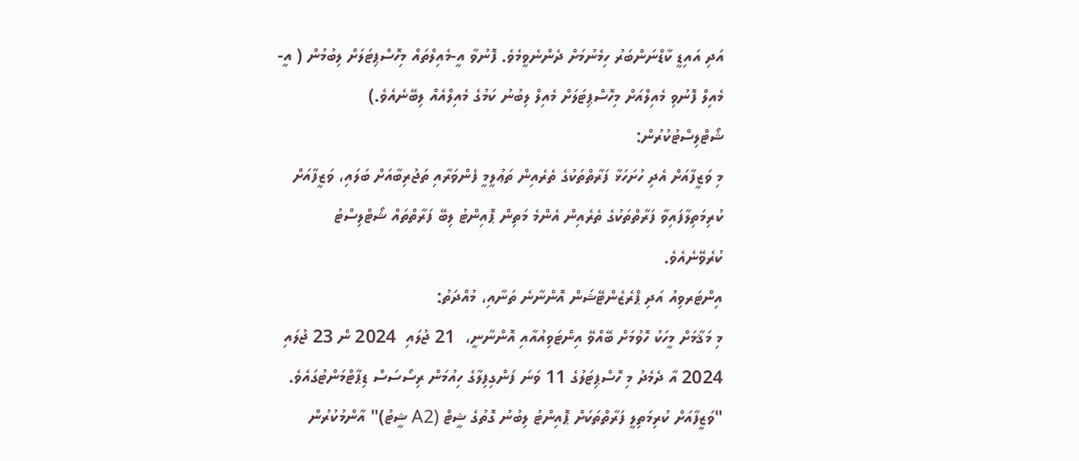އަދި އައިޑީ ކާޑްނަންބަރު ހިމެނުމަށް ދެންނެވީމެވެ. ފޮނުވާ އީ-މެއިލްތައް މިހޮސްޕިޓަލަށް ލިބުމުން ( އީ-މެއިލް ފޮނުވި މެއިލްއަށް މިހޮސްޕިޓަލަށް މެއިލް ލިބުނު ކަމުގެ މެއިލްއެއް ލިބޭނެއެވެ.)
ޝޯޓްލިސްޓުކުރުން:
މި ވަޒީފާއަށް އެދި ހުށަހަޅާ ފަރާތްތަކުގެ ތެރެއިން ތަޢުލީމީ ފެންވަރާއި ތަޖުރިބާއަށް ބަލައި، ވަޒީފާއަށް ކުރިމަތިލާފައިވާ ފަރާތްތަކުގެ ތެރެއިން އެންމެ މަތިން ޕޮއިންޓު ލިބޭ ފަރާތްތައް ޝޯޓްލިސްޓު ކުރެވޭނެއެވެ.
އިންޓަރވިއު އަދި ޕްރެޒެންޓޭޝަން އޮންނާނެ ތަނާއި، މުއްދަތު:
މި މަޤާމަށް މީހަކު ހޮވުމަށް ބޭއްވޭ އިންޓަވިއުއާއި އޮންނާނީ،  21 ޖުލައި  2024 ން 23 ޖުލައި 2024 އާ ދެމެދު މި ހޮސްޕިޓަލުގެ 11 ވަނަ ފަންގިފިލާގެ ހިއުމަން ރިސޯސަސް ޑިޕާޓްމަންޓުގައެވެ.
"ވަޒީފާއަށް ކުރިމަތިލީ ފަރާތްތަކަށް ޕޮއިންޓު ލިބުނު ގޮތުގެ ޝީޓް (A2 ޝީޓު)" އާންމުކުރުން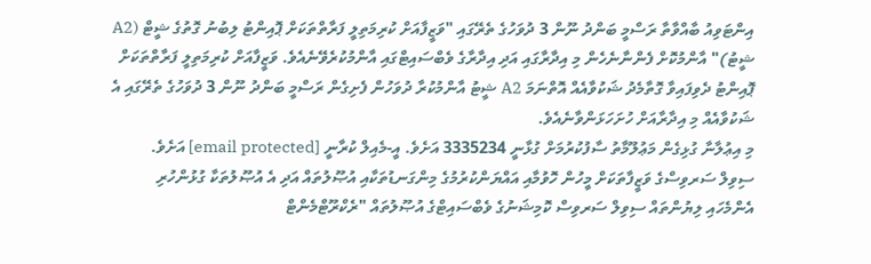އިންޓަވިއު ބާއްވާތާ ރަސްމީ ބަންދު ނޫން 3 ދުވަހުގެ ތެރޭގައި "ވަޒީފާއަށް ކުރިމަތިލީ ފަރާތްތަކަށް ޕޮއިންޓު ލިބުނު ގޮތުގެ ޝީޓް (A2 ޝީޓު)" އާންމުކޮށް ފެންނާނެހެން މި އިދާރާގައި އަދި އިދާރާގެ ވެބްސައިޓްގައި އާންމުކުރެވޭނެއެވެ. ވަޒީފާއަށް ކުރިމަތިލީ ފަރާތްތަކަށް ޕޮއިންޓު ދެވިފައިވާ ގޮތާމެދު ޝަކުވާއެއް އޮތްނަމަ A2 ޝީޓު އާންމުކުރާ ދުވަހުން ފެށިގެން ރަސްމީ ބަންދު ނޫން 3 ދުވަހުގެ ތެރޭގައި އެ ޝަކުވާއެއް މި އިދާރާއަށް ހުށަހަޅަންވާނެއެވެ.
މި އިޢުލާނާ ގުޅިގެން މަޢުލޫމާތު ސާފުކުރުމަށް ގުޅާނީ 3335234 އަށެވެ. އީ-މެއިލް ކުރާނީ [email protected] އަށެވެ.
ސިވިލް ސަރވިސްގެ ވަޒީފާތަކަށް މީހުން ހޮވުމާއި އައްޔަންކުރުމުގެ މިންގަނޑުތަކާއި އުޞޫލުތައް އަދި އެ އުޞޫލުތަކާ ގުޅުންހުރި އެންމެހައި ލިޔުންތައް ސިވިލް ސަރވިސް ކޮމިޝަނުގެ ވެބްސައިޓްގެ އުޞޫލުތައް "ރެކްރޫޓްމެންޓް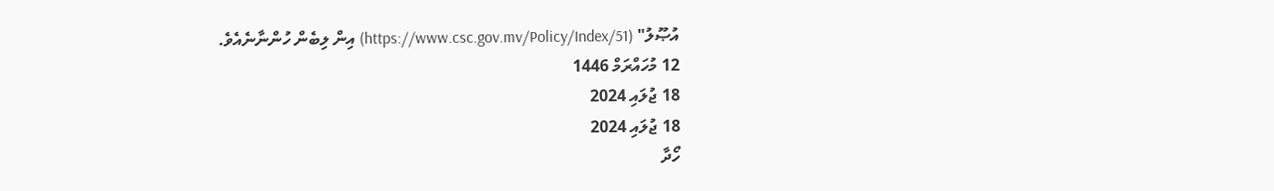އުޞޫލު" (https://www.csc.gov.mv/Policy/Index/51) އިން ލިބެން ހުންނާނެއެވެ.
12 މުހައްރަމް 1446
18 ޖުލައި 2024
18 ޖުލައި 2024
ހޯދާ